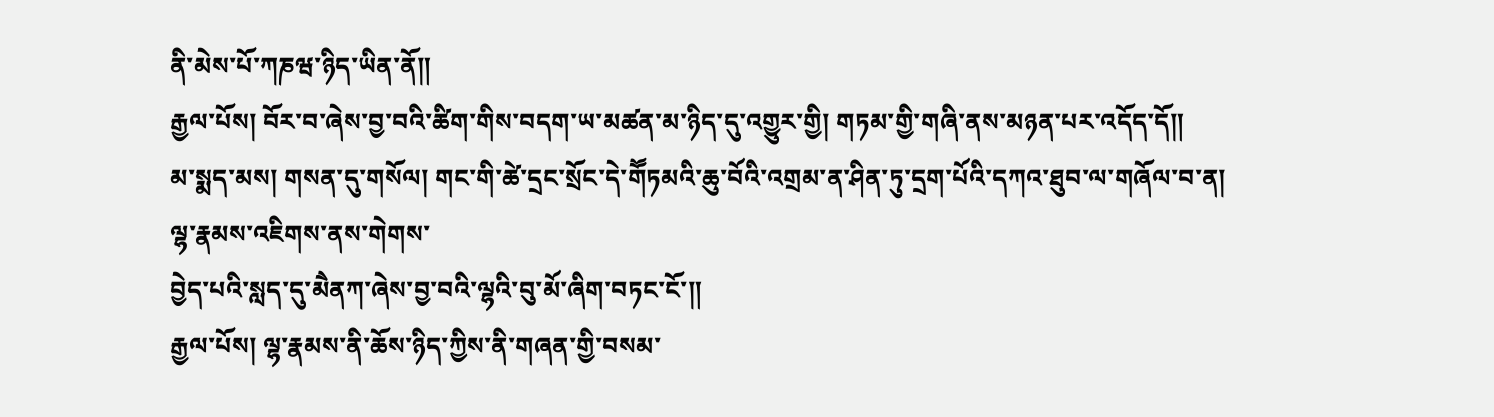ནི་མེས་པོ་ཀཎཝ་ཉིད་ཡིན་ནོ༎
རྒྱལ་པོས། བོར་བ་ཞེས་བྱ་བའི་ཚིག་གིས་བདག་ཡ་མཚན་མ་ཉིད་དུ་འགྱུར་གྱི། གཏམ་གྱི་གཞི་ནས་མཉན་པར་འདོད་དོ༎
མ་སྨད་མས། གསན་དུ་གསོལ། གང་གི་ཚེ་དྲང་སྲོང་དེ་གཽཏམའི་ཆུ་བོའི་འགྲམ་ན་ཤིན་ཏུ་དྲག་པོའི་དཀའ་ཐུབ་ལ་གཞོལ་བ་ན། ལྷ་རྣམས་འཇིགས་ནས་གེགས་
བྱེད་པའི་སླད་དུ་མཻནཀ་ཞེས་བྱ་བའི་ལྷའི་བུ་མོ་ཞིག་བཏང་ངོ་༎
རྒྱལ་པོས། ལྷ་རྣམས་ནི་ཆོས་ཉིད་ཀྱིས་ནི་གཞན་གྱི་བསམ་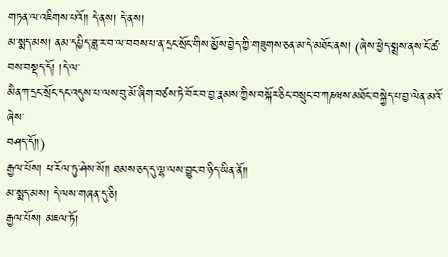གཏན་ལ་འཇིགས་པའོ༎ དེ་ནས། དེ་ནས།
མ་སྨད་མས། ནམ་དཔྱིད་ཟླ་ར་བ་ལ་བབས་པ་ན་དྲང་སྲོང་གིས་མྱོས་བྱེད་ཀྱི་གཟུགས་ཅན་མ་དེ་མཐོང་ནས། (ཞེས་ཕྱེད་སྨྲས་ནས་ངོ་ཚ་བས་བསྡད་དོ། །དེ་ལ་
མཻནཀ་དྲང་སྲོང་དང་འདུས་པ་ལས་བུ་མོ་ཞིག་བཙས་ཏེ་བོར་བ་བྱ་རྣམས་ཀྱིས་བསྐོར་ཅིང་བསྲུང་བ་ཀཎཝས་མཐོང་བསྐྱེད་པ་བྱ་ལེན་མའོ་ཞེས་
བཤད་དོ༎)
རྒྱལ་པོས། ཕ་རོལ་ཏུ་ཤེས་སོ༎ ཐམས་ཅད་དུ་ལྷ་ལས་བྱུང་བ་ཉིད་ཡིན་ནོ༎
མ་སྨད་མས། དེ་ལས་གཞན་དུ་ཅི།
རྒྱལ་པོས། མཇལ་ཏོ།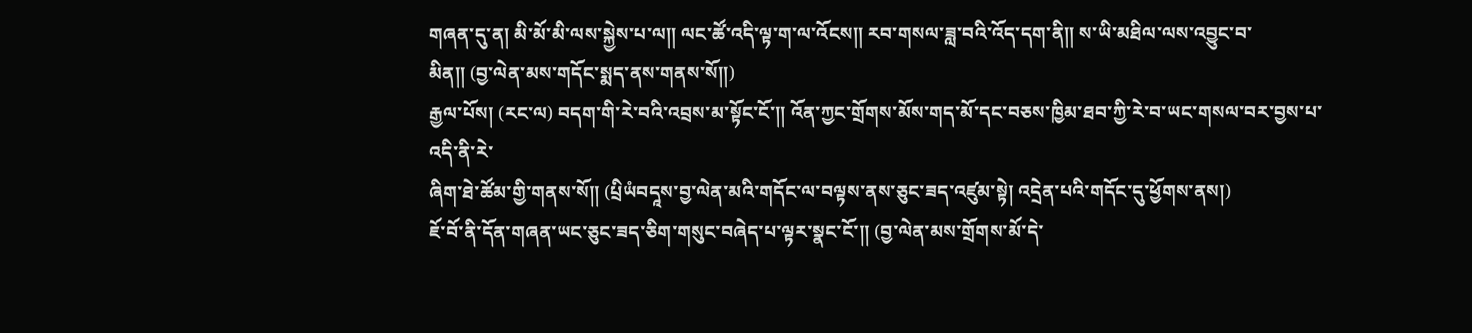གཞན་དུ་ན། མི་མོ་མི་ལས་སྐྱེས་པ་ལ༎ ལང་ཚོ་འདི་ལྟ་ག་ལ་འོངས༎ རབ་གསལ་ཟླ་བའི་འོད་དག་ནི༎ ས་ཡི་མཐིལ་ལས་འབྱུང་བ་
མིན༎ (བྱ་ལེན་མས་གདོང་སྨད་ནས་གནས་སོ༎)
རྒྱལ་པོས། (རང་ལ) བདག་གི་རེ་བའི་འབྲས་མ་སྟོང་ངོ་༎ འོན་ཀྱང་གྲོགས་མོས་གད་མོ་དང་བཅས་ཁྱིམ་ཐབ་ཀྱི་རེ་བ་ཡང་གསལ་བར་བྱས་པ་འདི་ནི་རེ་
ཞིག་ཐེ་ཚོམ་གྱི་གནས་སོ༎ (པྲིཡཾབདཱས་བྱ་ལེན་མའི་གདོང་ལ་བལྟས་ནས་ཅུང་ཟད་འཛུམ་སྟེ། འདྲེན་པའི་གདོང་དུ་ཕྱོགས་ནས།)
ཇོ་བོ་ནི་དོན་གཞན་ཡང་ཅུང་ཟད་ཅིག་གསུང་བཞེད་པ་ལྟར་སྣང་ངོ་༎ (བྱ་ལེན་མས་གྲོགས་མོ་དེ་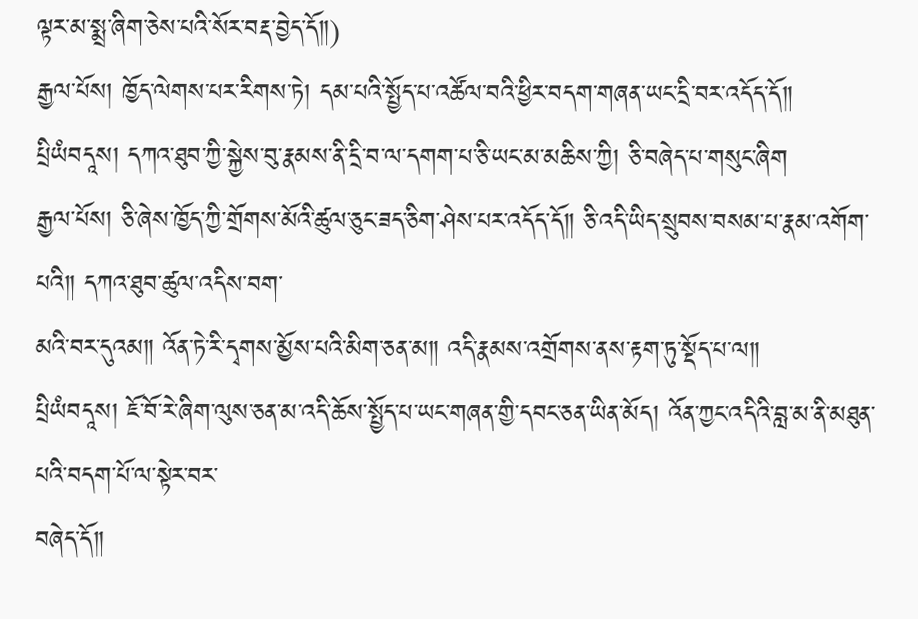ལྟར་མ་སྨྲ་ཞིག་ཅེས་པའི་སོར་བརྡ་བྱེད་དོ༎)
རྒྱལ་པོས། ཁྱོད་ལེགས་པར་རིགས་ཏེ། དམ་པའི་སྤྱོད་པ་འཚོལ་བའི་ཕྱིར་བདག་གཞན་ཡང་དྲི་བར་འདོད་དོ༎
པྲིཡཾབདཱས། དཀའ་ཐུབ་ཀྱི་སྐྱེས་བུ་རྣམས་ནི་དྲི་བ་ལ་དགག་པ་ཅི་ཡང་མ་མཆིས་ཀྱི། ཅི་བཞེད་པ་གསུང་ཞིག
རྒྱལ་པོས། ཅི་ཞེས་ཁྱོད་ཀྱི་གྲོགས་མོའི་ཚུལ་ཅུང་ཟད་ཅིག་ཤེས་པར་འདོད་དོ༎ ཅི་འདི་ཡིད་སྲུབས་བསམ་པ་རྣམ་འགོག་པའི༎ དཀའ་ཐུབ་ཚུལ་འདིས་བག་
མའི་བར་དུའམ༎ འོན་ཏེ་རི་དྭགས་མྱོས་པའི་མིག་ཅན་མ༎ འདི་རྣམས་འགྲོགས་ནས་རྟག་ཏུ་སྡོད་པ་ལ༎
པྲིཡཾབདཱས། ཇོ་བོ་རེ་ཞིག་ལུས་ཅན་མ་འདི་ཆོས་སྤྱོད་པ་ཡང་གཞན་གྱི་དབང་ཅན་ཡིན་མོད། འོན་ཀྱང་འདིའི་བླ་མ་ནི་མཐུན་པའི་བདག་པོ་ལ་སྟེར་བར་
བཞེད་དོ༎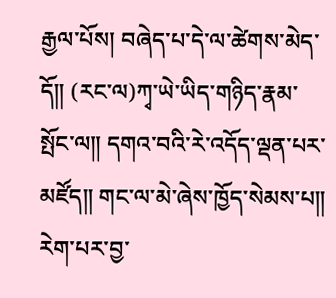རྒྱལ་པོས། བཞེད་པ་དེ་ལ་ཚེགས་མེད་དོ༎ (རང་ལ)ཀྭ་ཡེ་ཡིད་གཉིད་རྣམ་སྤོང་ལ༎ དགའ་བའི་རེ་འདོད་ལྡན་པར་མཛོད༎ གང་ལ་མེ་ཞེས་ཁྱོད་སེམས་པ༎
རེག་པར་བྱ་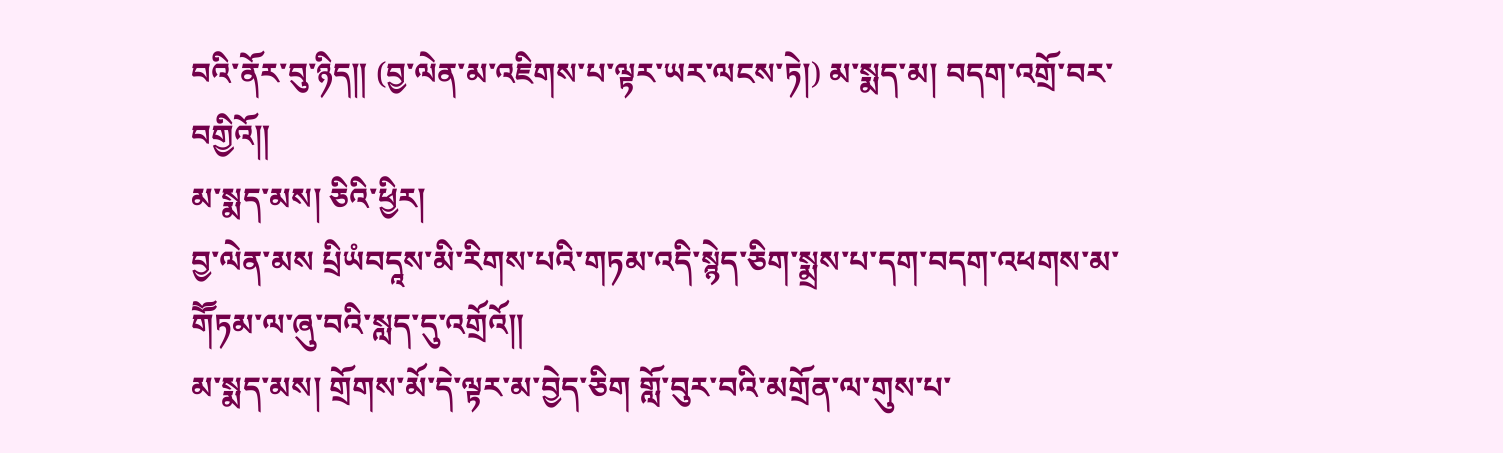བའི་ནོར་བུ་ཉིད༎ (བྱ་ལེན་མ་འཇིགས་པ་ལྟར་ཡར་ལངས་ཏེ།) མ་སྨད་མ། བདག་འགྲོ་བར་བགྱིའོ༎
མ་སྨད་མས། ཅིའི་ཕྱིར།
བྱ་ལེན་མས པྲིཡཾབདཱས་མི་རིགས་པའི་གཏམ་འདི་སྙེད་ཅིག་སྨྲས་པ་དག་བདག་འཕགས་མ་གཽཏམ་ལ་ཞུ་བའི་སླད་དུ་འགྲོའོ༎
མ་སྨད་མས། གྲོགས་མོ་དེ་ལྟར་མ་བྱེད་ཅིག གློ་བུར་བའི་མགྲོན་ལ་གུས་པ་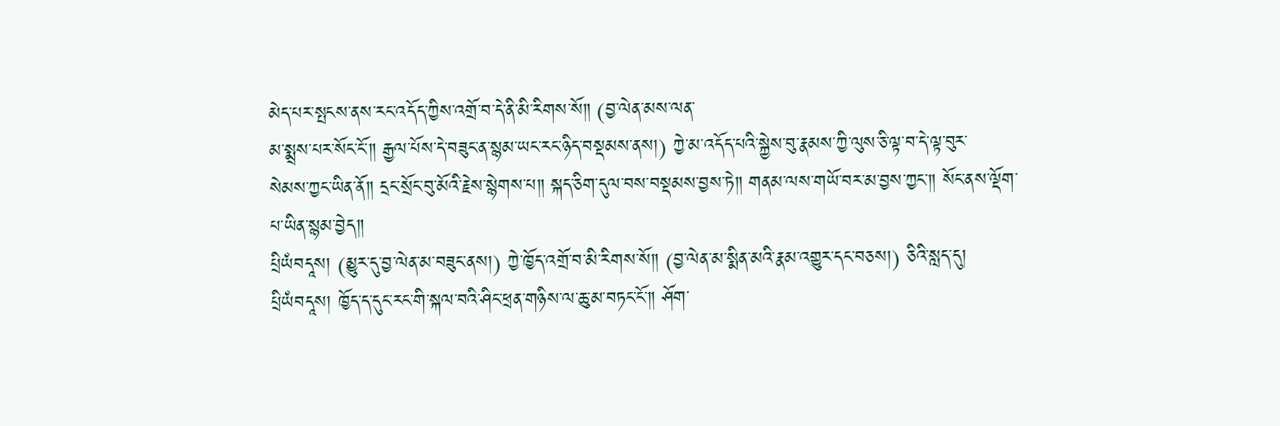མེད་པར་སྤངས་ནས་རང་འདོད་ཀྱིས་འགྲོ་བ་དེ་ནི་མི་རིགས་སོ༎ (བྱ་ལེན་མས་ལན་
མ་སྨྲས་པར་སོང་ངོ་༎ རྒྱལ་པོས་དེ་བཟུང་ན་སྙམ་ཡང་རང་ཉིད་བསྡམས་ནས།) ཀྱེ་མ་འདོད་པའི་སྐྱེས་བུ་རྣམས་ཀྱི་ལུས་ཅི་ལྟ་བ་དེ་ལྟ་བུར་
སེམས་ཀྱང་ཡིན་ནོ༎ དྲང་སྲོང་བུ་མོའི་རྗེས་སྙེགས་པ༎ སྐད་ཅིག་དུལ་བས་བསྡམས་བྱས་ཏེ༎ གནམ་ལས་གཡོ་བར་མ་བྱས་ཀྱང་༎ སོང་ནས་ལྡོག་
པ་ཡིན་སྙམ་བྱེད༎
པྲིཡཾབདཱས། (མྱུར་དུ་བྱ་ལེན་མ་བཟུང་ནས།) ཀྱེ་ཁྱོད་འགྲོ་བ་མི་རིགས་སོ༎ (བྱ་ལེན་མ་སྨིན་མའི་རྣམ་འགྱུར་དང་བཅས།) ཅིའི་སླད་དུ།
པྲིཡཾབདཱས། ཁྱོད་ད་དུང་རང་གི་སྐལ་བའི་ཤིང་ཕྲན་གཉིས་ལ་ཆུ་མ་བཏང་ངོ་༎ ཤོག་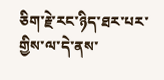ཅིག་རྗེ་རང་ཉིད་ཐར་པར་གྱིས་ལ་དེ་ནས་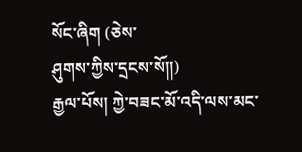སོང་ཞིག (ཅེས་
ཤུགས་ཀྱིས་དྲངས་སོ༎)
རྒྱལ་པོས། ཀྱེ་བཟང་མོ་འདི་ལས་མང་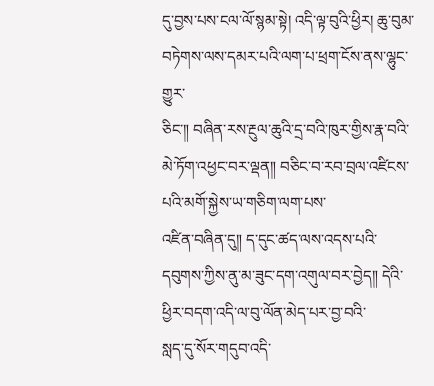དུ་བྱས་པས་ངལ་ལོ་སྙམ་སྟེ། འདི་ལྟ་བུའི་ཕྱིར། ཆུ་བུམ་བཏེགས་ལས་དམར་པའི་ལག་པ་ཕྲག་ངོས་ནས་ལྷུང་གྱུར་
ཅིང་༎ བཞིན་རས་རྔུལ་ཆུའི་དྲ་བའི་ཁུར་གྱིས་རྣ་བའི་མེ་ཏོག་འཕྱང་བར་ལྡན༎ བཅིང་བ་རབ་བྲལ་འཛིངས་པའི་མགོ་སྐྱེས་ཡ་གཅིག་ལག་པས་
འཛིན་བཞིན་དུ༎ ད་དུང་ཚད་ལས་འདས་པའི་དབུགས་ཀྱིས་ནུ་མ་ཟུང་དག་འགུལ་བར་བྱེད༎ དེའི་ཕྱིར་བདག་འདི་ལ་བུ་ལོན་མེད་པར་བྱ་བའི་
སླད་དུ་སོར་གདུབ་འདི་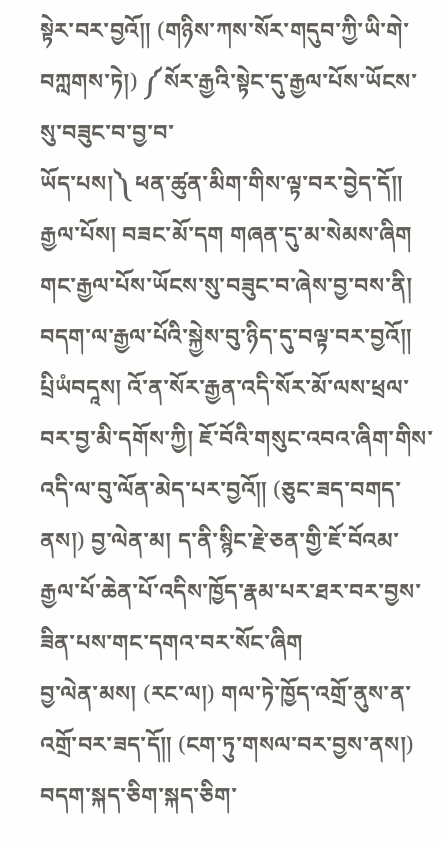སྟེར་བར་བྱའོ༎ (གཉིས་ཀས་སོར་གདུབ་ཀྱི་ཡི་གེ་བཀླགས་ཏེ།) ༼སོར་རྒྱའི་སྟེང་དུ་རྒྱལ་པོས་ཡོངས་སུ་བཟུང་བ་བྱ་བ་
ཡོད་པས།༽ ཕན་ཚུན་མིག་གིས་ལྟ་བར་བྱེད་དོ༎
རྒྱལ་པོས། བཟང་མོ་དག གཞན་དུ་མ་སེམས་ཞིག གང་རྒྱལ་པོས་ཡོངས་སུ་བཟུང་བ་ཞེས་བྱ་བས་ནི། བདག་ལ་རྒྱལ་པོའི་སྐྱེས་བུ་ཉིད་དུ་བལྟ་བར་བྱའོ༎
པྲིཡཾབདཱས། འོ་ན་སོར་རྒྱན་འདི་སོར་མོ་ལས་ཕྲལ་བར་བྱ་མི་དགོས་ཀྱི། ཇོ་བོའི་གསུང་འབའ་ཞིག་གིས་འདི་ལ་བུ་ལོན་མེད་པར་བྱའོ༎ (ཅུང་ཟད་བགད་
ནས།) བྱ་ལེན་མ། ད་ནི་སྙིང་རྗེ་ཅན་གྱི་ཇོ་བོའམ་རྒྱལ་པོ་ཆེན་པོ་འདིས་ཁྱོད་རྣམ་པར་ཐར་བར་བྱས་ཟིན་པས་གང་དགའ་བར་སོང་ཞིག
བྱ་ལེན་མས། (རང་ལ།) གལ་ཏེ་ཁྱོད་འགྲོ་ནུས་ན་འགྲོ་བར་ཟད་དོ༎ (ངག་ཏུ་གསལ་བར་བྱས་ནས།) བདག་སྐད་ཅིག་སྐད་ཅིག་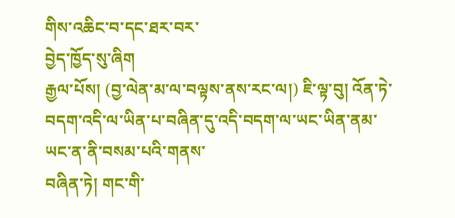གིས་འཆིང་བ་དང་ཐར་བར་
བྱེད་ཁྱོད་སུ་ཞིག
རྒྱལ་པོས། (བྱ་ལེན་མ་ལ་བལྟས་ནས་རང་ལ།) ཇི་ལྟ་བུ། འོན་ཏེ་བདག་འདི་ལ་ཡིན་པ་བཞིན་དུ་འདི་བདག་ལ་ཡང་ཡིན་ནམ་ཡང་ན་ནི་བསམ་པའི་གནས་
བཞིན་ཏེ། གང་གི་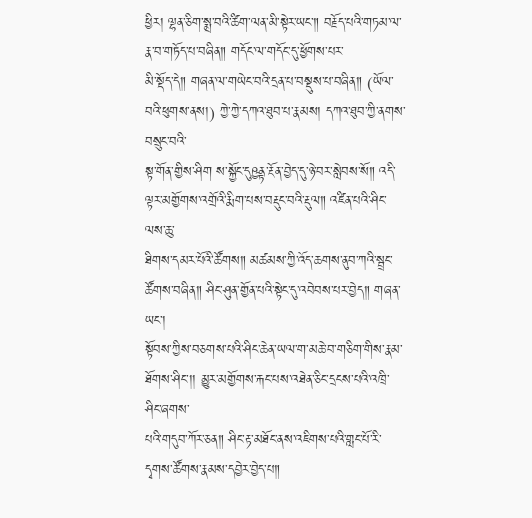ཕྱིར། ལྷན་ཅིག་སྨྲ་བའི་ཚིག་ལན་མི་སྟེར་ཡང་༎ བརྗོད་པའི་གཏམ་ལ་རྣ་བ་གཏོད་པ་བཞིན༎ གདོང་ལ་གདོང་དུ་ཕྱོགས་པར་
མི་སྡོད་དེ༎ གཞན་ལ་གཡེང་བའི་དྲན་པ་བསྡུས་པ་བཞིན༎ (ཡོལ་བའི་ཕུགས་ནས།) ཀྱེ་ཀྱེ་དཀའ་ཐུབ་པ་རྣམས། དཀའ་ཐུབ་ཀྱི་ནགས་བསྲུང་བའི་
སྟ་གོན་གྱིས་ཤིག ས་སྐྱོང་དུཥྱནྟ་རྔོན་བྱེད་དུ་ཉེ་བར་སླེབས་སོ༎ འདི་ལྟར་མགྱོགས་འགྲོའི་རྨིག་པས་བརྡུང་བའི་རྡུལ༎ འཛིན་པའི་ཤིང་ལས་ཆུ་
ཐིགས་དམར་པོའི་ཚོགས༎ མཚམས་ཀྱི་འོད་ཆགས་ནུབ་ཀའི་སྦྲང་ཚོགས་བཞིན༎ ཤིང་ཤུན་གྱོན་པའི་སྟེང་དུ་འབེབས་པར་བྱེད༎ གཞན་ཡང་།
སྟོབས་ཀྱིས་བཅགས་པའི་ཤིང་ཆེན་ཡལ་ག་མཆེ་བ་གཅིག་གིས་རྣམ་ཐོགས་ཤིང་།། མྱུར་མགྱོགས་རྐང་པས་འཐེན་ཅིང་དྲངས་པའི་འཁྲི་ཤིང་ཞགས་
པའི་གདུབ་ཀོར་ཅན༎ ཤིང་རྟ་མཐོང་ནས་འཇིགས་པའི་གླང་པོ་རི་དྭགས་ཚོགས་རྣམས་དབྱེར་བྱེད་པ༎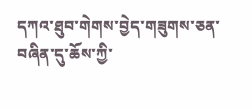དཀའ་ཐུབ་གེགས་བྱེད་གཟུགས་ཅན་
བཞིན་དུ་ཆོས་ཀྱི་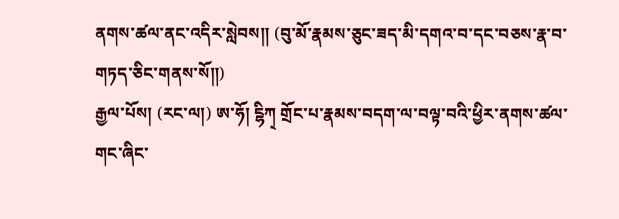ནགས་ཚལ་ནང་འདིར་སླེབས༎ (བུ་མོ་རྣམས་ཅུང་ཟད་མི་དགའ་བ་དང་བཅས་རྣ་བ་གཏད་ཅིང་གནས་སོ༎)
རྒྱལ་པོས། (རང་ལ།) ཨ་ཧོ། ངྷིཀ྄ གྲོང་པ་རྣམས་བདག་ལ་བལྟ་བའི་ཕྱིར་ནགས་ཚལ་གང་ཞིང་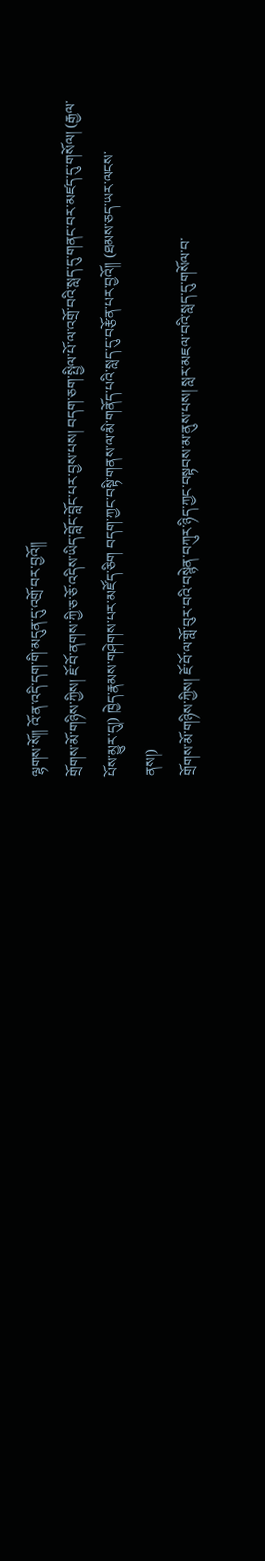ལྷགས་སོ༎ འོ་ན་འདི་དག་གི་མདུན་དུ་འགྲོ་བར་བྱའོ༎
གྲོགས་མོ་གཉིས་ཀྱིས། ཇོ་བོ་ནགས་ཀྱི་ཅ་ཅོ་འདིས་ཡིད་བློང་བློང་པར་བྱས་པས། བདག་ཅག་སྤྱིལ་པོ་ལ་འགྲོ་བའི་སླད་དུ་གནང་བར་མཛད་དུ་གསོལ། (རྒྱལ་
པོས་མྱུར་དུ།) ཁྱེད་རྣམས་གཤེགས་པར་མཛོད་ཅིག བདག་ཀྱང་བསྟི་གནས་ལ་མི་གནོད་པའི་སླད་དུ་བརྩོན་པར་བྱའོ༎ (ཐམས་ཅད་ཡར་ལངས་
ནས།)
གྲོགས་མོ་གཉིས་ཀྱིས། ཇོ་བོ་ལ་གློ་བུར་བའི་བསྙེན་བཀུར་ཉིད་ཀྱང་བསྟབས་མ་ནུས་པས། སླར་མཇལ་བའི་སླད་དུ་གསོལ་བ་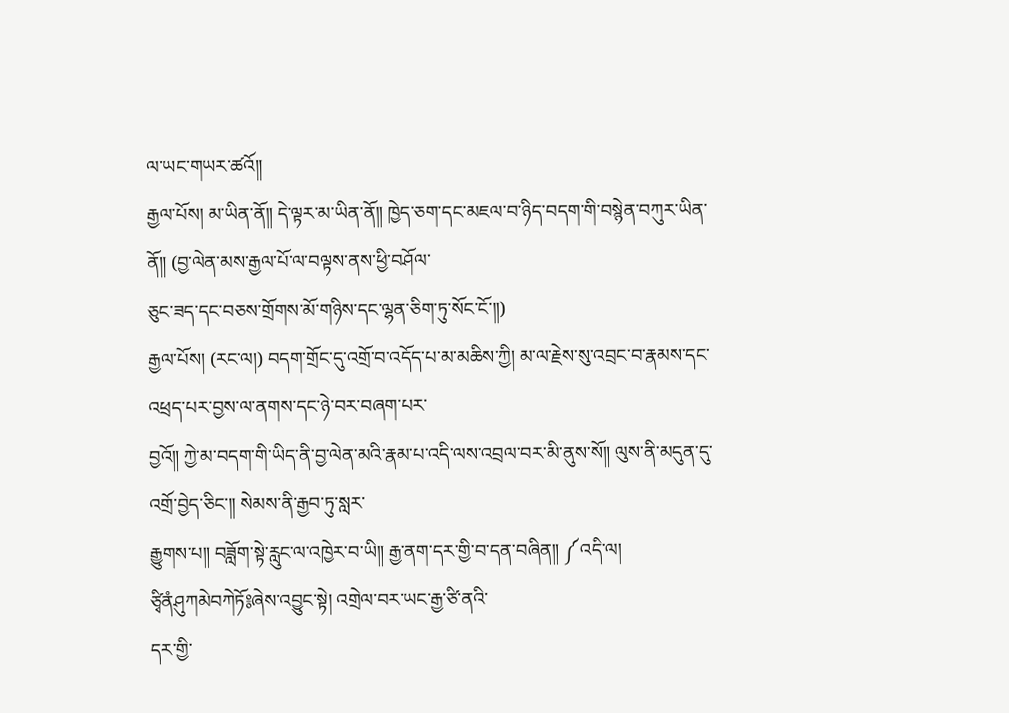ལ་ཡང་གཡར་ཚའོ༎
རྒྱལ་པོས། མ་ཡིན་ནོ༎ དེ་ལྟར་མ་ཡིན་ནོ༎ ཁྱེད་ཅག་དང་མཇལ་བ་ཉིད་བདག་གི་བསྙེན་བཀུར་ཡིན་ནོ༎ (བྱ་ལེན་མས་རྒྱལ་པོ་ལ་བལྟས་ནས་ཕྱི་བཤོལ་
ཅུང་ཟད་དང་བཅས་གྲོགས་མོ་གཉིས་དང་ལྷན་ཅིག་ཏུ་སོང་ངོ་༎)
རྒྱལ་པོས། (རང་ལ།) བདག་གྲོང་དུ་འགྲོ་བ་འདོད་པ་མ་མཆིས་ཀྱི། མ་ལ་རྗེས་སུ་འབྲང་བ་རྣམས་དང་འཕྲད་པར་བྱས་ལ་ནགས་དང་ཉེ་བར་བཞག་པར་
བྱའོ༎ ཀྱེ་མ་བདག་གི་ཡིད་ནི་བྱ་ལེན་མའི་རྣམ་པ་འདི་ལས་འབྲལ་བར་མི་ནུས་སོ༎ ལུས་ནི་མདུན་དུ་འགྲོ་བྱེད་ཅིང་༎ སེམས་ནི་རྒྱབ་ཏུ་སླར་
རྒྱུགས་པ༎ བཟློག་སྟེ་རླུང་ལ་འཁྱེར་བ་ཡི༎ རྒྱ་ནག་དར་གྱི་བ་དན་བཞིན༎ ༼འདི་ལ། ཙྭིནཾཤུཀམེབཀེཏོ༔ཞེས་འབྱུང་སྟེ། འགྲེལ་བར་ཡང་རྒྱ་ཙི་ནའི་
དར་གྱི་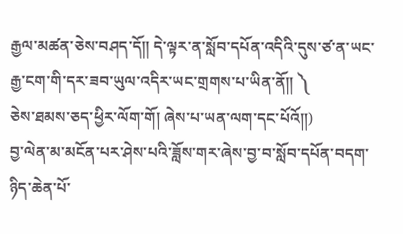རྒྱལ་མཚན་ཅེས་བཤད་དོ༎ དེ་ལྟར་ན་སློབ་དཔོན་འདིའི་དུས་ཙ་ན་ཡང་རྒྱ་ངག་གི་དར་ཟབ་ཡུལ་འདིར་ཡང་གྲགས་པ་ཡིན་ནོ༎ ༽
ཅེས་ཐམས་ཅད་ཕྱིར་ལོག་གོ། ཞེས་པ་ཡན་ལག་དང་པོའོ༎)
བྱ་ལེན་མ་མངོན་པར་ཤེས་པའི་ཟློས་གར་ཞེས་བྱ་བ་སློབ་དཔོན་བདག་ཉིད་ཆེན་པོ་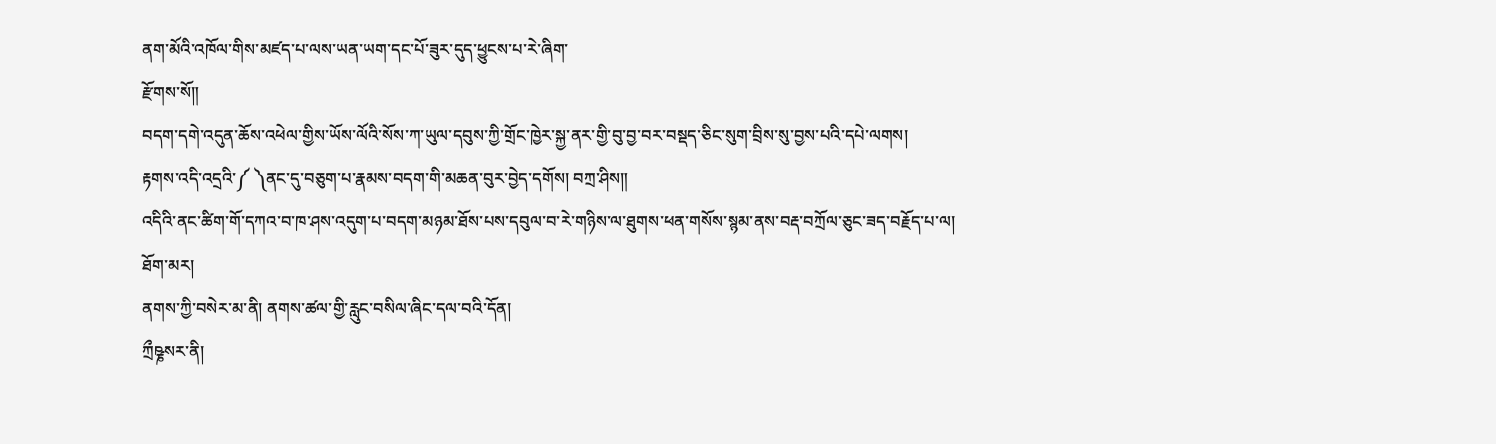ནག་མོའི་འཁོལ་གིས་མཛད་པ་ལས་ཡན་ཡག་དང་པོ་ཟུར་དུད་ཕྱུངས་པ་རེ་ཞིག་
རྫོགས་སོ༎
བདག་དགེ་འདུན་ཆོས་འཕེལ་གྱིས་ཡོས་ལོའི་སོས་ཀ་ཡུལ་དབུས་ཀྱི་གྲོང་ཁྱེར་སྐྱ་ནར་གྱི་བུ་བྱ་བར་བསྡད་ཅིང་སུག་བྲིས་སུ་བྱས་པའི་དཔེ་ལགས།
རྟགས་འདི་འདྲའི་༼ ༽ནང་དུ་བཅུག་པ་རྣམས་བདག་གི་མཆན་བུར་བྱེད་དགོས། བཀྲ་ཤིས༎
འདིའི་ནང་ཚིག་གོ་དཀའ་བ་ཁ་ཤས་འདུག་པ་བདག་མཉམ་ཐོས་པས་དབུལ་བ་རེ་གཉིས་ལ་ཐུགས་ཕན་གསོས་སྙམ་ནས་བརྡ་བཀྲོལ་ཅུང་ཟད་བརྗོད་པ་ལ།
ཐོག་མར།
ནགས་ཀྱི་བསེར་མ་ནི། ནགས་ཚལ་གྱི་རླུང་བསིལ་ཞིང་དལ་བའི་དོན།
ཀྲྀཥྞསར་ནི།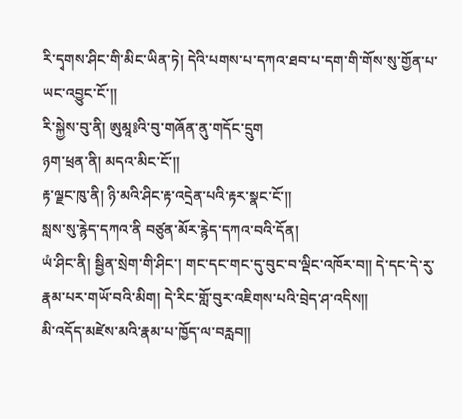རི་དྭགས་ཤིང་གི་མིང་ཡིན་ཏེ། དེའི་པགས་པ་དཀའ་ཐབ་པ་དག་གི་གོས་སུ་གྱོན་པ་ཡང་འབྱུང་ངོ་༎
རི་སྐྱེས་བུ་ནི། ཨུམཱ༔འི་བུ་གཞོན་ནུ་གདོང་དྲུག
ཉག་ཕྲན་ནི། མདའ་མིང་ངོ་༎
རྟ་ལྗང་ཁུ་ནི། ཉི་མའི་ཤིང་རྟ་འདྲེན་པའི་རྟར་སྣང་ངོ་༎
སླས་སུ་རྙེད་དཀའ་ནི བཙུན་མོར་རྙེད་དཀའ་བའི་དོན།
ཡཾ་ཤིང་ནི། སྦྱིན་སྲེག་གི་ཤིང་། གང་དང་གང་དུ་བུང་བ་ལྡིང་འཁོར་བ༎ དེ་དང་དེ་རུ་རྣམ་པར་གཡོ་བའི་མིག། དེ་རིང་གློ་བུར་འཇིགས་པའི་བྲེད་ཤ་འདིས༎
མི་འདོད་མཛེས་མའི་རྣམ་པ་ཁྱོད་ལ་བརླབ༎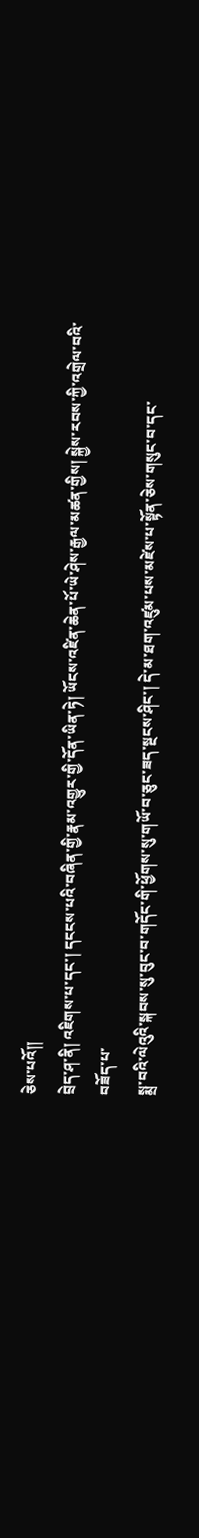ཅེས་པའོ༎
བྲེད་ཤ་ནི། འཇིགས་པ་དང་། དངངས་པའི་བཞིན་གྱི་རྣམ་འགྱུར་གྱི་དོན་ཡིན་ཏེ། ཡོངས་འཛིན་ཆེན་པོ་ཡེ་ཤེས་རྒྱལ་མཚན་གྱིས། སྐྱེས་རབས་ཀྱི་འགྲེལ་བའི་བཟོད་པ་
སྨྲ་བའི་ལེའུའི་སྐབས་སུ་བུང་བ་གདོང་གི་ཕྱོགས་སུ་གཡོ་བ་ཅུང་ཟད་སྔངས་ཤིང་། དེ་མ་ཐག་འཛུམ་པས་མཛེས་པ་སྟོན་ཅེས་གསུང་བ་དང་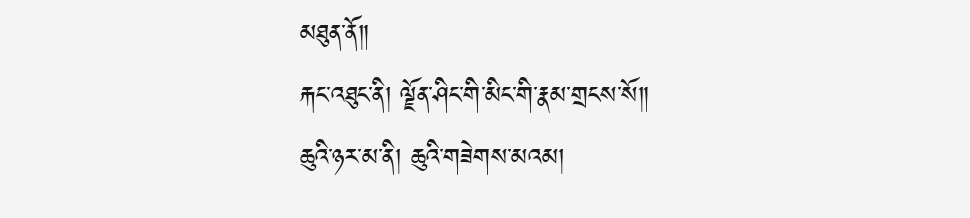མཐུན་ནོ༎
རྐང་འཐུང་ནི། ལྗོན་ཤིང་གི་མིང་གི་རྣམ་གྲངས་སོ༎
ཆུའི་ཉར་མ་ནི། ཆུའི་གཟེགས་མའམ།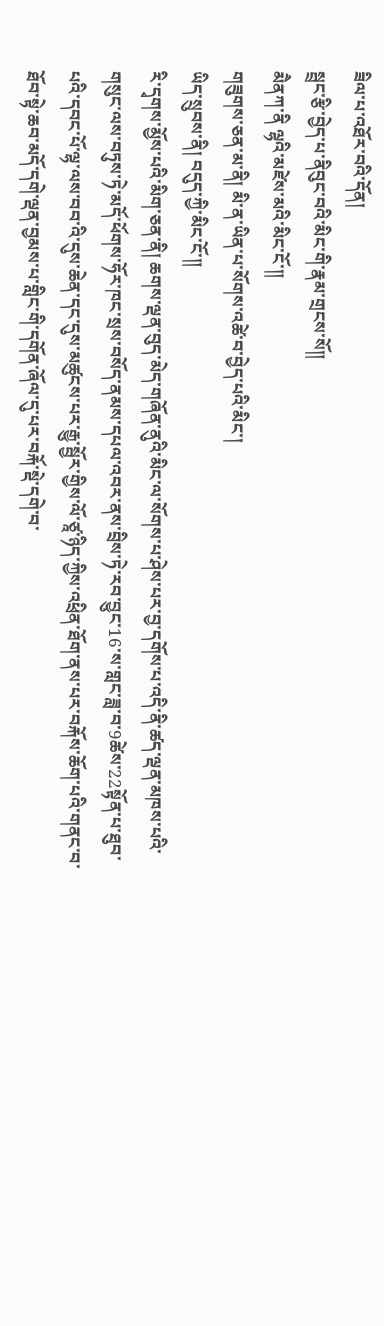ཟིལ་པ་འཐོར་བའི་དོན།
སྦྲང་རྩི་བྱེད་པ་ནིབུང་བའི་མིང་གི་རྣམ་གྲངས་སོ༎
མཻནཀ་ནི ལྷའི་མཛེས་མའི་མིང་ངོ་༎
གཟུགས་ཅན་མ་ནི། མི་ན་ཡིན་པ་སོགས་འཚེ་བ་བྱེད་པའི་མིང་།
ཡིད་སྲུབས་ནི། བདུད་ཀྱི་མིང་ངོ་༎
རི་དྭགས་མྱོས་པའི་མིག་ཅན་ནི། ཆགས་ལྡན་བུད་མེད་གཞོན་ནུའི་མིང་ལ་སོགས་པ་ཤེས་པར་བྱ་དགོས་པ་འདི་ནི་ཚད་ལྡན་མཁས་པའི་གསུང་ལས་བཏུས་ཏེ་མདོ་ཕོགས་ཧོར་ཁང་སྲས་བསོད་ནམས་དཔལ་འབར་ནས་བྲིས་ཏེ་རབ་བྱུང་16་ས་གླང་ཟླ་བ་9ཚེས་22སྟོན་པ་ཐུབ་པའི་དབང་པོ་ལྷ་ལས་བབ་འི་དུས་ཆེན་དང་དུས་མཚུངས་པར་རྒྱུ་སྦྱོར་གྱིས་ལོ་ཙཱ་ཉིད་ཀྱིས་འཕྲིན་ཐོག་ནས་པར་བརྐོས་ཆོག་པའི་གནང་བ་ཐོབ་སྟེ་ཆབ་མདོ་དགེ་ལྡན་བྱམས་པ་གླིང་གི་དགོན་ཞོལ་དུ་པར་བརྐོ་སྡེ་དགེ་བ་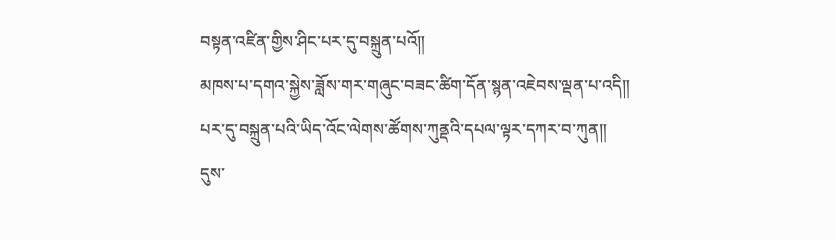བསྟན་འཛིན་གྱིས་ཤིང་པར་དུ་བསྐྲུན་པའོ༎
མཁས་པ་དགའ་སྐྱེས་ཟློས་གར་གཞུང་བཟང་ཚིག་དོན་སྙན་འཇེབས་ལྡན་པ་འདི༎
པར་དུ་བསྐྲུན་པའི་ཡིད་འོང་ལེགས་ཚོགས་ཀུནྡའི་དཔལ་ལྟར་དཀར་བ་ཀུན༎
དུས་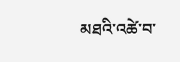མཐའི་འཚེ་བ་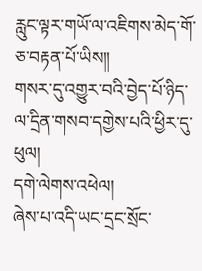རླུང་ལྟར་གཡོ་ལ་འཇིགས་མེད་གོ་ཅ་བརྟན་པོ་ཡིས༎
གསར་དུ་འགྱུར་བའི་བྱེད་པོ་ཉིད་ལ་དྲིན་གསབ་དགྱེས་པའི་ཕྱིར་དུ་ཕུལ།
དགེ་ལེགས་འཕེལ།
ཞེས་པ་འདི་ཡང་དྲང་སྲོང་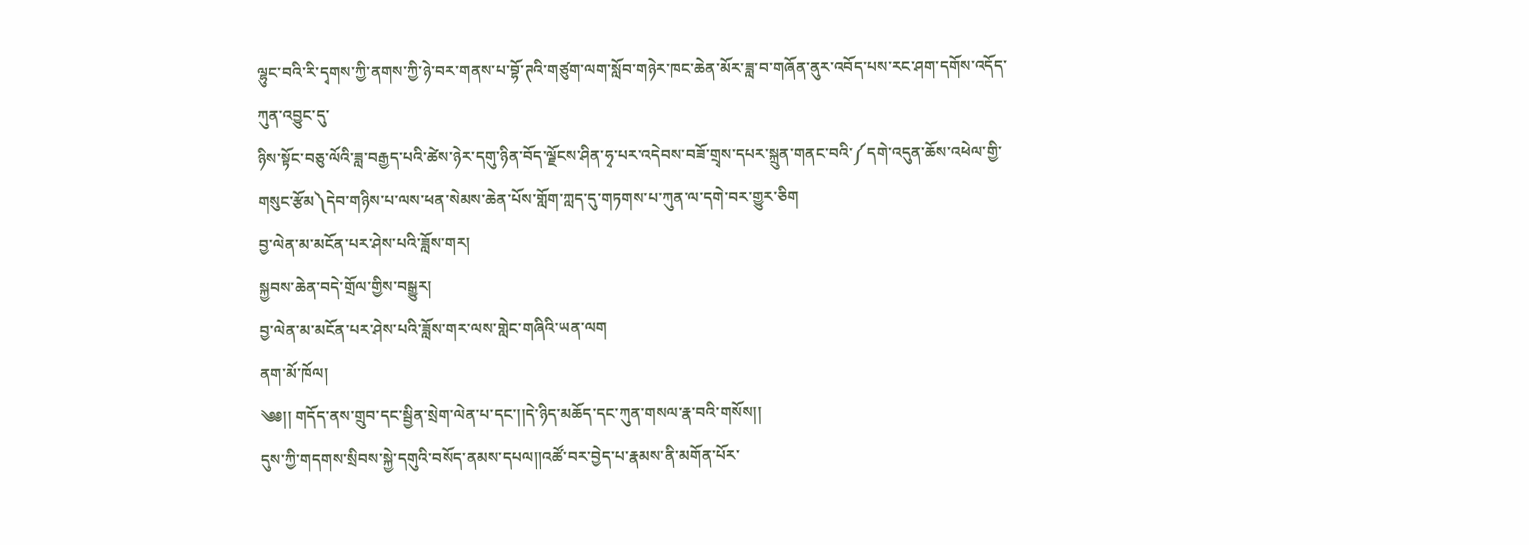ལྷུང་བའི་རི་དྭགས་ཀྱི་ནགས་ཀྱི་ཉེ་བར་གནས་པ་བྷོ་ཊའི་གཙུག་ལག་སློབ་གཉེར་ཁང་ཆེན་མོར་ཟླ་བ་གཞོན་ནུར་འབོད་པས་རང་ཤག་དགོས་འདོད་ཀུན་འབྱུང་དུ་
ཉིས་སྟོང་བཅུ་ལོའི་ཟླ་བརྒྱད་པའི་ཚེས་ཉེར་དགུ་ཉིན་བོད་ལྗོངས་ཤིན་ཧྭ་པར་འདེབས་བཟོ་གྲྭས་དཔར་སྐྲུན་གནང་བའི་༼དགེ་འདུན་ཆོས་འཕེལ་གྱི་གསུང་རྩོམ༽དེབ་གཉིས་པ་ལས་ཕན་སེམས་ཆེན་པོས་གློག་ཀླད་དུ་གཏགས་པ་ཀུན་ལ་དགེ་བར་གྱུར་ཅིག
བྱ་ལེན་མ་མངོན་པར་ཤེས་པའི་ཟློས་གར།
སྐྱབས་ཆེན་བདེ་གྲོལ་གྱིས་བསྒྱུར།
བྱ་ལེན་མ་མངོན་པར་ཤེས་པའི་ཟློས་གར་ལས་གླེང་གཞིའི་ཡན་ལག
ནག་མོ་ཁོལ།
༄༅།། གདོད་ནས་གྲུབ་དང་སྦྱིན་སྲེག་ལེན་པ་དང་།།དེ་ཉིད་མཆོད་དང་ཀུན་གསལ་རྣ་བའི་གསོས།།
དུས་ཀྱི་གདགས་སྲིབས་སྐྱེ་དགུའི་བསོད་ནམས་དཔལ།།འཚོ་བར་བྱེད་པ་རྣམས་ནི་མགོན་པོར་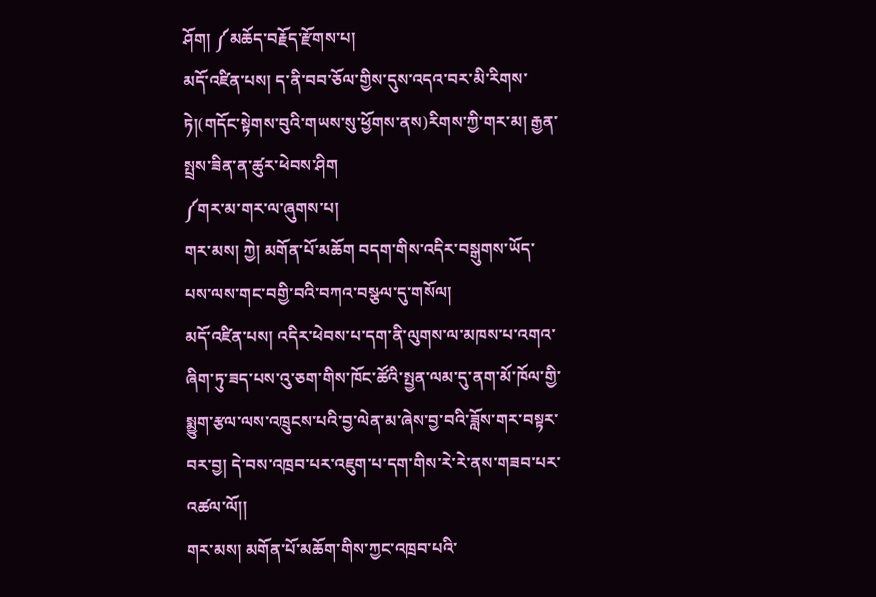ཤོག། ༼མཆོད་བརྗོད་རྫོགས་པ།
མདོ་འཛིན་པས། ད་ནི་བབ་ཅོལ་གྱིས་དུས་འདའ་བར་མི་རིགས་ཏེ།(གདོང་སྟེགས་བུའི་གཡས་སུ་ཕྱོགས་ནས)རིགས་ཀྱི་གར་མ། རྒྱན་སྤྲས་ཟིན་ན་ཚུར་ཕེབས་ཤིག
༼གར་མ་གར་ལ་ཞུགས་པ།
གར་མས། ཀྱེ། མགོན་པོ་མཆོག བདག་གིས་འདིར་བསྒུགས་ཡོད་པས་ལས་གང་བགྱི་བའི་བཀའ་བསྩལ་དུ་གསོལ།
མདོ་འཛིན་པས། འདིར་ཕེབས་པ་དག་ནི་ལུགས་ལ་མཁས་པ་འགའ་ཞིག་ཏུ་ཟད་པས་འུ་ཅག་གིས་ཁོང་ཚོའི་སྤྱན་ལམ་དུ་ནག་མོ་ཁོལ་གྱི་སྨྱུག་རྩལ་ལས་འཁྲུངས་པའི་བྱ་ལེན་མ་ཞེས་བྱ་བའི་ཟློས་གར་བསྟར་བར་བྱ། དེ་བས་འཁྲབ་པར་འཇུག་པ་དག་གིས་རེ་རེ་ནས་གཟབ་པར་འཚལ་ལོ།།
གར་མས། མགོན་པོ་མཆོག་གིས་ཀྱང་འཁྲབ་པའི་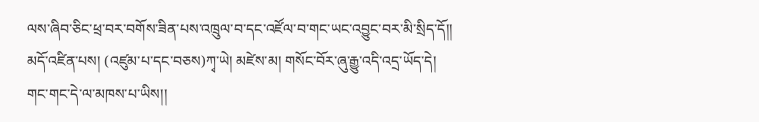ལས་ཞིབ་ཅིང་ཕྲ་བར་བགོས་ཟིན་པས་འཁྲུལ་བ་དང་འཛོལ་བ་གང་ཡང་འབྱུང་བར་མི་སྲིད་དོ།།
མདོ་འཛིན་པས། (འཛུམ་པ་དང་བཅས)ཀྭ་ཡེ། མཛེས་མ། གསོང་བོར་ཞུ་རྒྱུ་འདི་འདྲ་ཡོད་དེ།
གང་གང་དེ་ལ་མཁས་པ་ཡིས།།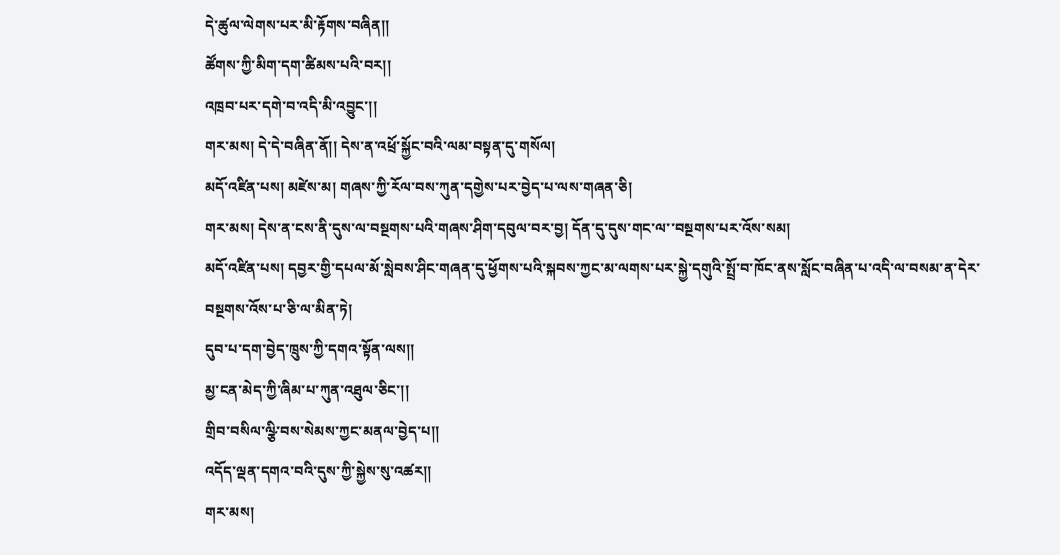དེ་ཚུལ་ལེགས་པར་མི་རྟོགས་བཞིན།།
ཚོགས་ཀྱི་མིག་དག་ཚིམས་པའི་བར།།
འཁྲབ་པར་དགེ་བ་འདི་མི་འབྱུང་།།
གར་མས། དེ་དེ་བཞིན་ནོ།། དེས་ན་འཕྲོ་སྐྱོང་བའི་ལམ་བསྟན་དུ་གསོལ།
མདོ་འཛིན་པས། མཛེས་མ། གཞས་ཀྱི་རོལ་བས་ཀུན་དགྱེས་པར་བྱེད་པ་ལས་གཞན་ཅི།
གར་མས། དེས་ན་ངས་ནི་དུས་ལ་བསྔགས་པའི་གཞས་ཤིག་དབུལ་བར་བྱ། དོན་དུ་དུས་གང་ལ་་བསྔགས་པར་འོས་སམ།
མདོ་འཛིན་པས། དབྱར་གྱི་དཔལ་མོ་སླེབས་ཤིང་གཞན་དུ་ཕྱོགས་པའི་སྐབས་ཀྱང་མ་ལགས་པར་སྐྱེ་དགུའི་སྤྲོ་བ་ཁོང་ནས་སློང་བཞིན་པ་འདི་ལ་བསམ་ན་དེར་བསྔགས་འོས་པ་ཅི་ལ་མིན་ཏེ།
དུབ་པ་དག་བྱེད་ཁྲུས་ཀྱི་དགའ་སྟོན་ལས།།
མྱ་ངན་མེད་ཀྱི་ཞིམ་པ་ཀུན་འཐུལ་ཅིང་།།
གྲིབ་བསིལ་ལྩི་བས་སེམས་ཀྱང་མནལ་བྱེད་པ།།
འདོད་ལྡན་དགའ་བའི་དུས་ཀྱི་སྐྱེས་སུ་འཚར།།
གར་མས།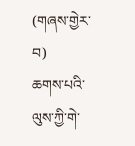(གཞས་གྱེར་བ)
ཆགས་པའི་ལུས་ཀྱི་གེ་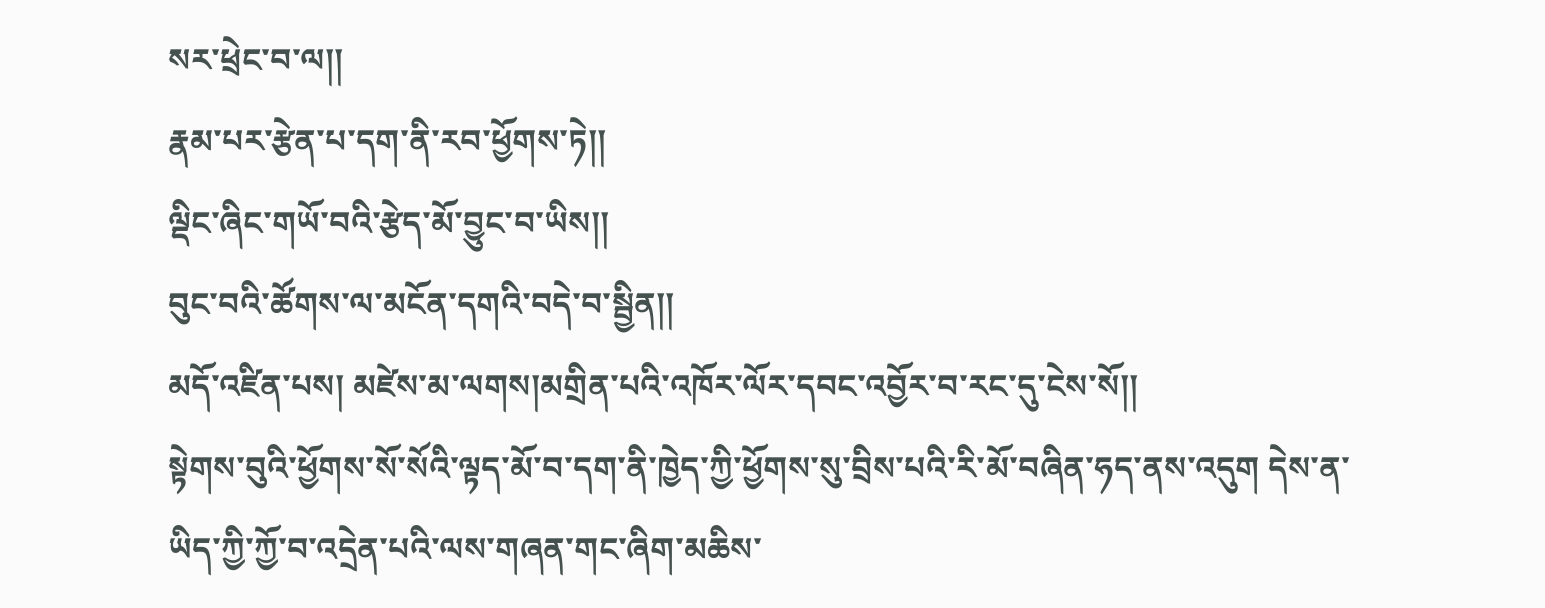སར་ཕྲེང་བ་ལ།།
རྣམ་པར་རྩེན་པ་དག་ནི་རབ་ཕྱོགས་ཏེ།།
ལྡིང་ཞིང་གཡོ་བའི་རྩེད་མོ་བྱུང་བ་ཡིས།།
བུང་བའི་ཚོགས་ལ་མངོན་དགའི་བདེ་བ་སྦྱིན།།
མདོ་འཛིན་པས། མཛེས་མ་ལགས།མགྲིན་པའི་འཁོར་ལོར་དབང་འབྱོར་བ་རང་དུ་ངེས་སོ།།
སྟེགས་བུའི་ཕྱོགས་སོ་སོའི་ལྟད་མོ་བ་དག་ནི་ཁྱེད་ཀྱི་ཕྱོགས་སུ་བྲིས་པའི་རི་མོ་བཞིན་ཧད་ནས་འདུག དེས་ན་ཡིད་ཀྱི་ཀྱོ་བ་འདྲེན་པའི་ལས་གཞན་གང་ཞིག་མཆིས་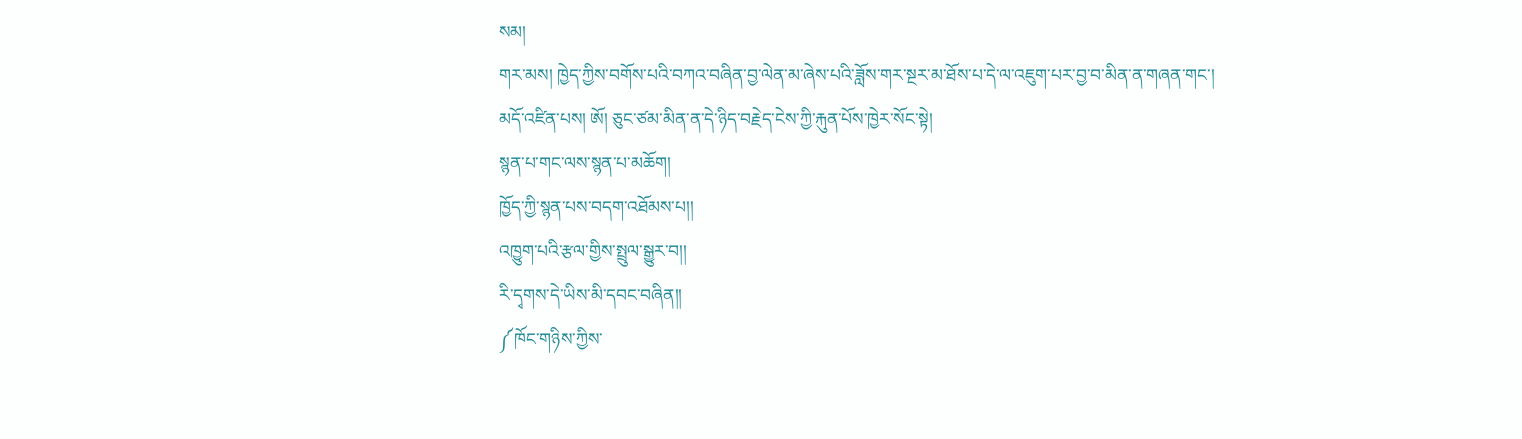སམ།
གར་མས། ཁྱེད་ཀྱིས་བགོས་པའི་བཀའ་བཞིན་བྱ་ལེན་མ་ཞེས་པའི་ཟློས་གར་སྔར་མ་ཐོས་པ་དེ་ལ་འཇུག་པར་བྱ་བ་མིན་ན་གཞན་གང་།
མདོ་འཛིན་པས། ཨོ། ཅུང་ཙམ་མིན་ན་དེ་ཉིད་བརྗེད་ངེས་ཀྱི་རྐུན་པོས་ཁྱེར་སོང་སྟེ།
སྙན་པ་གང་ལས་སྙན་པ་མཆོག།
ཁྱོད་ཀྱི་སྙན་པས་བདག་འཐོམས་པ།།
འཁྱུག་པའི་རྩལ་གྱིས་སྤྲུལ་སྒྱུར་བ།།
རི་དྭགས་དེ་ཡིས་མི་དབང་བཞིན།།
༼ཁོང་གཉིས་ཀྱིས་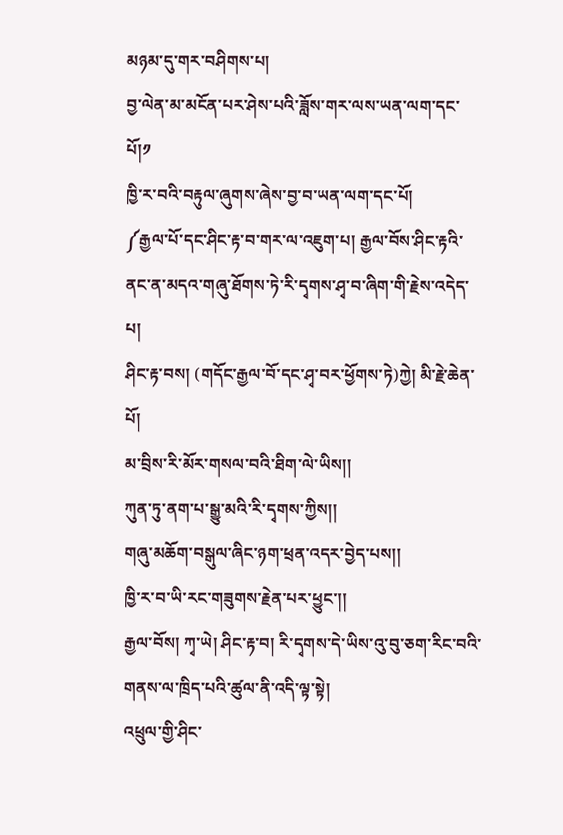མཉམ་དུ་གར་བཤིགས་པ།
བྱ་ལེན་མ་མངོན་པར་ཤེས་པའི་ཟློས་གར་ལས་ཡན་ལག་དང་པོ།༡
ཁྱི་ར་བའི་བརྟུལ་ཞུགས་ཞེས་བྱ་བ་ཡན་ལག་དང་པོ།
༼རྒྱལ་པོ་དང་ཤིང་རྟ་བ་གར་ལ་འཇུག་པ། རྒྱལ་བོས་ཤིང་རྟའི་ནང་ན་མདའ་གཞུ་ཐོགས་ཏེ་རི་དྭགས་ཤྭ་བ་ཞིག་གི་རྗེས་འདེད་པ།
ཤིང་རྟ་བས། (གདོང་རྒྱལ་བོ་དང་ཤྭ་བར་ཕྱོགས་ཏེ)ཀྱེ། མི་རྗེ་ཆེན་པོ།
མ་བྲིས་རི་མོར་གསལ་བའི་ཐིག་ལེ་ཡིས།།
ཀུན་ཏུ་ནག་པ་སྒྱུ་མའི་རི་དྭགས་ཀྱིས།།
གཞུ་མཆོག་བསྒུལ་ཞིང་ཉག་ཕྲན་འདར་བྱེད་པས།།
ཁྱི་ར་བ་ཡི་རང་གཟུགས་རྗེན་པར་ཕྱུང་།།
རྒྱལ་བོས། ཀྭ་ཡེ། ཤིང་རྟ་བ། རི་དྭགས་དེ་ཡིས་འུ་བུ་ཅག་རིང་བའི་གནས་ལ་ཁྲིད་པའི་ཚུལ་ནི་འདི་ལྟ་སྟེ།
འཕྲུལ་གྱི་ཤིང་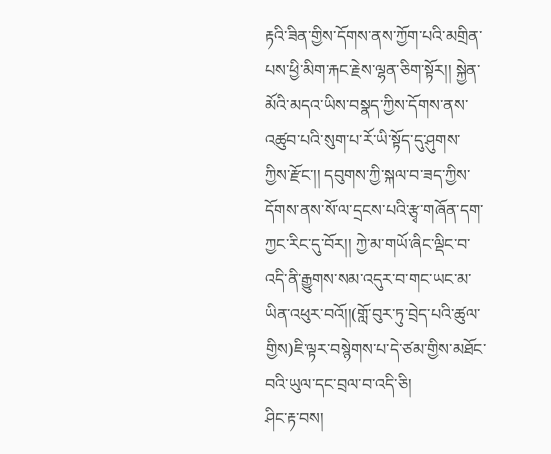རྟའི་ཟིན་གྱིས་དོགས་ནས་ཀྱོག་པའི་མགྲིན་པས་ཕྱི་མིག་རྐང་རྗེས་ལྷན་ཅིག་སྟོར།། སྐྱེན་མོའི་མདའ་ཡིས་བསྣད་ཀྱིས་དོགས་ནས་འཚུབ་པའི་སུག་པ་རོ་ཡི་སྟོད་དུ་ཤུགས་ཀྱིས་རྫོང་།། དབུགས་ཀྱི་སྐལ་བ་ཟད་ཀྱིས་དོགས་ནས་སོ་ལ་དྲངས་པའི་རྩྭ་གཞོན་དག་ཀྱང་རིང་དུ་བོར།། ཀྱེ་མ་གཡོ་ཞིང་ལྡིང་བ་འདི་ནི་རྒྱུགས་སམ་འདུར་བ་གང་ཡང་མ་ཡིན་འཕུར་བའོ།།(གློ་བུར་ཏུ་བྲེད་པའི་ཚུལ་གྱིས)ཇི་ལྟར་བསྙེགས་པ་དེ་ཙམ་གྱིས་མཐོང་བའི་ཡུལ་དང་བྲལ་བ་འདི་ཅི།
ཤིང་རྟ་བས།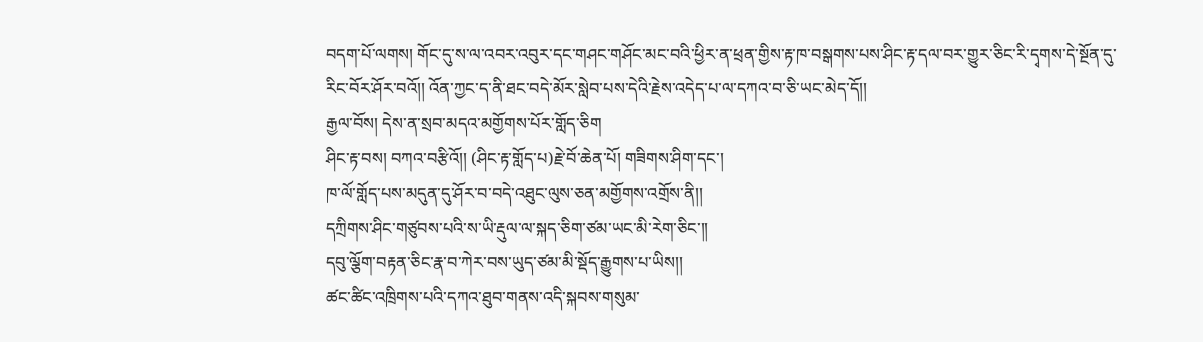བདག་པོ་ལགས། གོང་དུ་ས་ལ་འབར་འབུར་དང་གཤང་གཤོང་མང་བའི་ཕྱིར་ན་ཕྲན་གྱིས་རྟ་ཁ་བསྒགས་པས་ཤིང་རྟ་དལ་བར་གྱུར་ཅིང་རི་དྭགས་དེ་སྔོན་དུ་རིང་བོར་ཤོར་བའོ།། འོན་ཀྱང་ད་ནི་ཐང་བདེ་མོར་སླེབ་པས་དེའི་རྗེས་འདེད་པ་ལ་དཀའ་བ་ཅི་ཡང་མེད་དོ།།
རྒྱལ་བོས། དེས་ན་སྲབ་མདའ་མགྱོགས་པོར་གློད་ཅིག
ཤིང་རྟ་བས། བཀའ་བརྩིའོ།། (ཤིང་རྟ་གློད་པ)རྗེ་བོ་ཆེན་པོ། གཟིགས་ཤིག་དང་།
ཁ་ལོ་གློད་པས་མདུན་དུ་ཤོར་བ་བདེ་འཐུང་ལུས་ཅན་མགྱོགས་འགྲོས་ནི།།
དཀྲིགས་ཤིང་གཙུབས་པའི་ས་ཡི་རྡུལ་ལ་སྐད་ཅིག་ཙམ་ཡང་མི་རེག་ཅིང་།།
དབུ་ལྕོག་བརྟན་ཅིང་རྣ་བ་ཀེར་བས་ཡུད་ཙམ་མི་སྡོད་རྒྱུགས་པ་ཡིས།།
ཚང་ཚིང་འཁྲིགས་པའི་དཀའ་ཐུབ་གནས་འདི་སྐབས་གསུམ་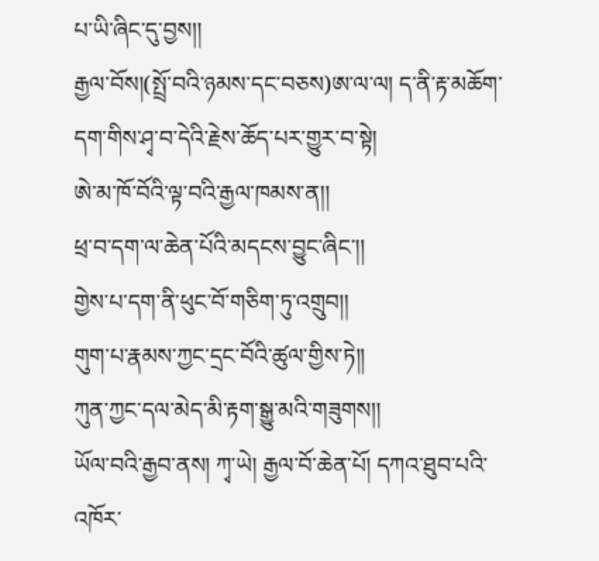པ་ཡི་ཞིང་དུ་བྱས།།
རྒྱལ་བོས།(སྤྲོ་བའི་ཉམས་དང་བཅས)ཨ་ལ་ལ། ད་ནི་རྟ་མཆོག་དག་གིས་ཤྭ་བ་དེའི་རྗེས་ཆོད་པར་གྱུར་བ་སྟེ།
ཨེ་མ་ཁོ་བོའི་ལྟ་བའི་རྒྱལ་ཁམས་ན།།
ཕྲ་བ་དག་ལ་ཆེན་པོའི་མདངས་བྱུང་ཞིང་།།
གྱེས་པ་དག་ནི་ཕུང་བོ་གཅིག་ཏུ་འགྲུབ།།
གུག་པ་རྣམས་ཀྱང་དྲང་བོའི་ཚུལ་གྱིས་ཏེ།།
ཀུན་ཀྱང་དལ་མེད་མི་རྟག་སྒྱུ་མའི་གཟུགས།།
ཡོལ་བའི་རྒྱབ་ནས། ཀྭ་ཡེ། རྒྱལ་བོ་ཆེན་པོ། དཀའ་ཐུབ་པའི་འཁོར་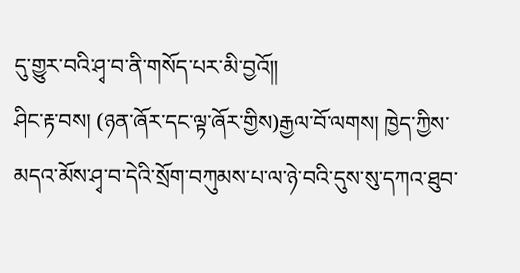དུ་གྱུར་བའི་ཤྭ་བ་ནི་གསོད་པར་མི་བྱའོ།།
ཤིང་རྟ་བས། (ཉན་ཞོར་དང་ལྟ་ཞོར་གྱིས)རྒྱལ་བོ་ལགས། ཁྱེད་ཀྱིས་མདའ་མོས་ཤྭ་བ་དེའི་སྲོག་བཀུམས་པ་ལ་ཉེ་བའི་དུས་སུ་དཀའ་ཐུབ་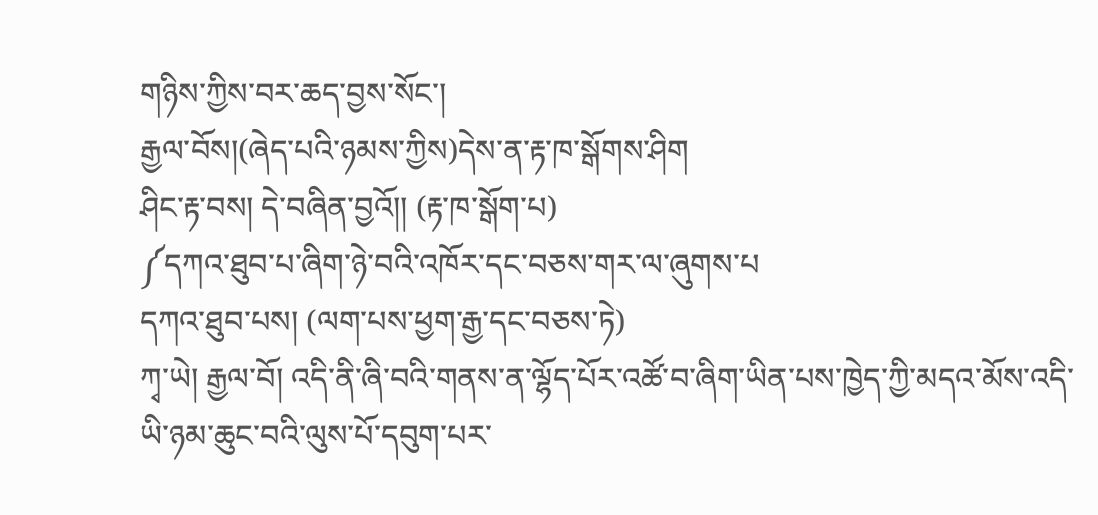གཉིས་ཀྱིས་བར་ཆད་བྱས་སོང་།
རྒྱལ་བོས།(ཞེད་པའི་ཉམས་ཀྱིས)དེས་ན་རྟ་ཁ་སྒོགས་ཤིག
ཤིང་རྟ་བས། དེ་བཞིན་བྱའོ།། (རྟ་ཁ་སྒོག་པ)
༼དཀའ་ཐུབ་པ་ཞིག་ཉེ་བའི་འཁོར་དང་བཅས་གར་ལ་ཞུགས་པ
དཀའ་ཐུབ་པས། (ལག་པས་ཕྱག་རྒྱ་དང་བཅས་ཏེ)
ཀྭ་ཡེ། རྒྱལ་བོ། འདི་ནི་ཞི་བའི་གནས་ན་ལྷོད་པོར་འཚོ་བ་ཞིག་ཡིན་པས་ཁྱེད་ཀྱི་མདའ་མོས་འདི་ཡི་ཉམ་ཆུང་བའི་ལུས་པོ་དབུག་པར་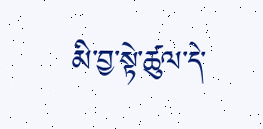མི་བྱ་སྟེ་ཚུལ་དེ་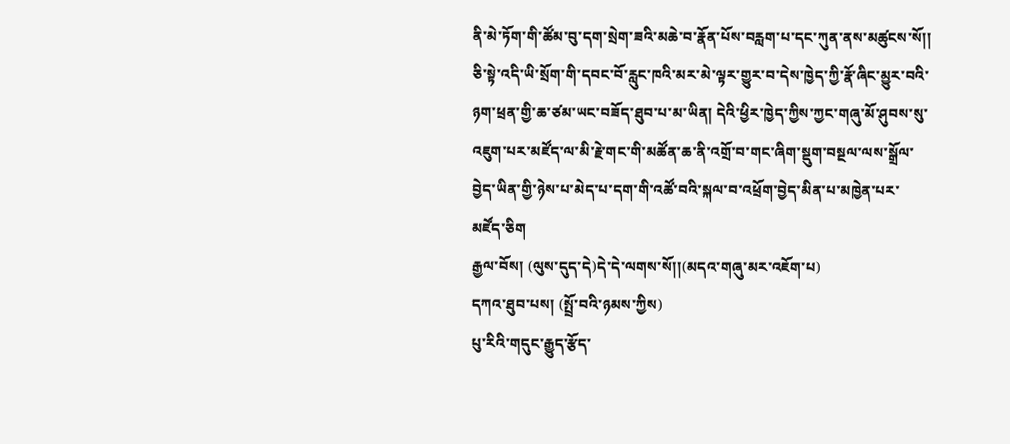ནི་མེ་ཏོག་གི་ཚོམ་བུ་དག་སྲེག་ཟའི་མཆེ་བ་རྣོན་པོས་བརླག་པ་དང་ཀུན་ནས་མཚུངས་སོ།། ཅི་སྟེ་འདི་ཡི་སྲོག་གི་དབང་བོ་རླུང་ཁའི་མར་མེ་ལྟར་གྱུར་བ་དེས་ཁྱེད་ཀྱི་རྣོ་ཞིང་མྱུར་བའི་ཉག་ཕྲན་གྱི་ཆ་ཙམ་ཡང་བཟོད་ཐུབ་པ་མ་ཡིན། དེའི་ཕྱིར་ཁྱེད་ཀྱིས་ཀྱང་གཞུ་མོ་ཤུབས་སུ་འཇུག་པར་མཛོད་ལ་མི་རྗེ་གང་གི་མཚོན་ཆ་ནི་འགྲོ་བ་གང་ཞིག་སྡུག་བསྔལ་ལས་སྒྲོལ་བྱེད་ཡིན་གྱི་ཉེས་པ་མེད་པ་དག་གི་འཚོ་བའི་སྐལ་བ་འཕྲོག་བྱེད་མིན་པ་མཁྱེན་པར་མཛོད་ཅིག
རྒྱལ་བོས། (ལུས་དུད་དེ)དེ་དེ་ལགས་སོ།།(མདའ་གཞུ་མར་འཇོག་པ)
དཀའ་ཐུབ་པས། (སྤྲོ་བའི་ཉམས་ཀྱིས)
པུ་རིའི་གདུང་རྒྱུད་རྩོད་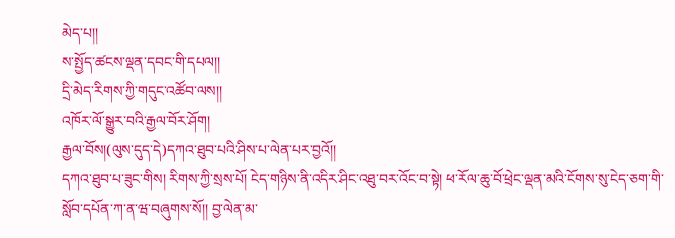མེད་པ།།
ས་སྤྱོད་ཚངས་ལྡན་དབང་གི་དཔལ།།
དྲི་མེད་རིགས་ཀྱི་གདུང་འཚོབ་ལས།།
འཁོར་ལོ་སྒྱུར་བའི་རྒྱལ་བོར་ཤོག།
རྒྱལ་བོས།(ལུས་དུད་དེ)དཀའ་ཐུབ་པའི་ཤིས་པ་ལེན་པར་བྱའོ།།
དཀའ་ཐུབ་པ་ཟུང་གིས། རིགས་ཀྱི་སྲས་པོ། ངེད་གཉིས་ནི་འདིར་ཤིང་འཐུ་བར་འོང་བ་སྟེ། ཕ་རོལ་ཆུ་བོ་ཕྲེང་ལྡན་མའི་ངོགས་སུ་ངེད་ཅག་གི་སློབ་དཔོན་ཀ་ན་ཝ་བཞུགས་སོ།། བྱ་ལེན་མ་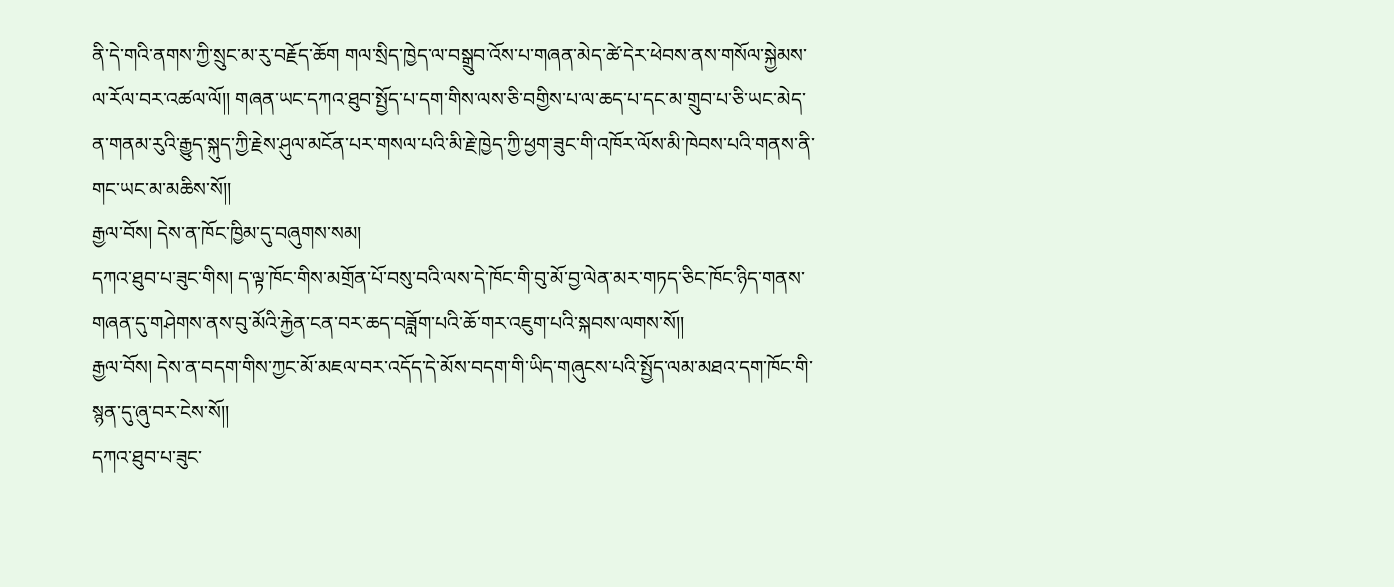ནི་དེ་གའི་ནགས་ཀྱི་སྲུང་མ་རུ་བརྗོད་ཆོག གལ་སྲིད་ཁྱེད་ལ་བསྒྲུབ་འོས་པ་གཞན་མེད་ཚེ་དེར་ཕེབས་ནས་གསོལ་སྐྱེམས་ལ་རོལ་བར་འཚལ་ལོ།། གཞན་ཡང་དཀའ་ཐུབ་སྤྱོད་པ་དག་གིས་ལས་ཅི་བགྱིས་པ་ལ་ཆད་པ་དང་མ་གྲུབ་པ་ཅི་ཡང་མེད་ན་གནམ་རུའི་རྒྱུད་སྐུད་ཀྱི་རྗེས་ཤུལ་མངོན་པར་གསལ་པའི་མི་རྗེ་ཁྱེད་ཀྱི་ཕྱག་ཟུང་གི་འཁོར་ལོས་མི་ཁེབས་པའི་གནས་ནི་གང་ཡང་མ་མཆིས་སོ།།
རྒྱལ་བོས། དེས་ན་ཁོང་ཁྱིམ་དུ་བཞུགས་སམ།
དཀའ་ཐུབ་པ་ཟུང་གིས། ད་ལྟ་ཁོང་གིས་མགྲོན་པོ་བསུ་བའི་ལས་དེ་ཁོང་གི་བུ་མོ་བྱ་ལེན་མར་གཏད་ཅིང་ཁོང་ཉིད་གནས་གཞན་དུ་གཤེགས་ནས་བུ་མོའི་རྐྱེན་ངན་བར་ཆད་བཟློག་པའི་ཆོ་གར་འཇུག་པའི་སྐབས་ལགས་སོ།།
རྒྱལ་བོས། དེས་ན་བདག་གིས་ཀྱང་མོ་མཇལ་བར་འདོད་དེ་མོས་བདག་གི་ཡིད་གཞུངས་པའི་སྤྱོད་ལམ་མཐའ་དག་ཁོང་གི་སྙན་དུ་ཞུ་བར་ངེས་སོ།།
དཀའ་ཐུབ་པ་ཟུང་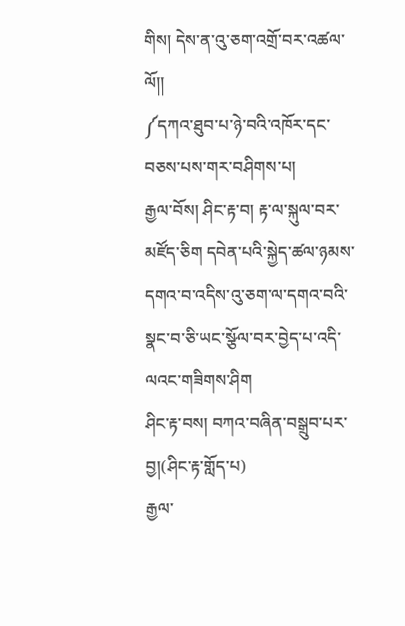གིས། དེས་ན་འུ་ཅག་འགྲོ་བར་འཚལ་ལོ།།
༼དཀའ་ཐུབ་པ་ཉེ་བའི་འཁོར་དང་བཅས་པས་གར་བཤིགས་པ།
རྒྱལ་བོས། ཤིང་རྟ་བ། རྟ་ལ་སྐུལ་བར་མཛོད་ཅིག དབེན་པའི་སྐྱེད་ཚལ་ཉམས་དགའ་བ་འདིས་འུ་ཅག་ལ་དགའ་བའི་སྣང་བ་ཅི་ཡང་སྩོལ་བར་བྱེད་པ་འདི་ལའང་གཟིགས་ཤིག
ཤིང་རྟ་བས། བཀའ་བཞིན་བསྒྲུབ་པར་བྱ།(ཤིང་རྟ་གློད་པ)
རྒྱལ་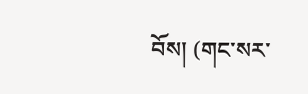བོས། (གང་སར་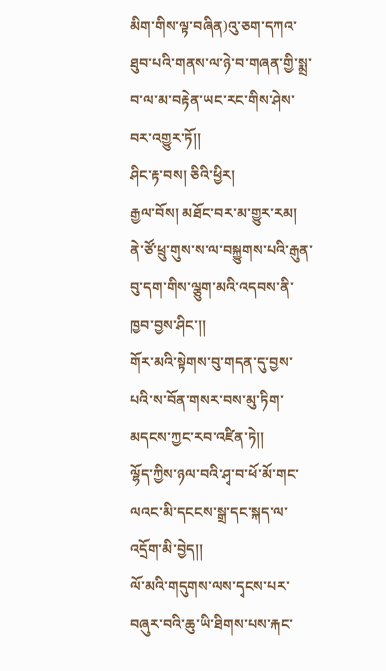མིག་གིས་ལྟ་བཞིན)འུ་ཅག་དཀའ་ཐུབ་པའི་གནས་ལ་ཉེ་བ་གཞན་གྱི་སྨྲ་བ་ལ་མ་བརྟེན་ཡང་རང་གིས་ཤེས་བར་འགྱུར་ཏོ།།
ཤིང་རྟ་བས། ཅིའི་ཕྱིར།
རྒྱལ་བོས། མཐོང་བར་མ་གྱུར་རམ།
ནེ་ཙོ་ཕྲུ་གུས་ས་ལ་བསྐྱུགས་པའི་རྒུན་བུ་དག་གིས་ལྕུག་མའི་འདབས་ནི་ཁྱབ་བྱས་ཤིང་།།
གོར་མའི་སྟེགས་བུ་གདན་དུ་བྱས་པའི་ས་བོན་གསར་བས་མུ་ཏིག་མདངས་ཀྱང་རབ་འཛིན་ཏེ།།
ལྷོད་ཀྱིས་ཉལ་བའི་ཤྭ་བ་ཕོ་མོ་གང་ལའང་མི་དངངས་སྒྲ་དང་སྐད་ལ་འདྲོག་མི་བྱེད།།
ལོ་མའི་གདུགས་ལས་དྭངས་པར་བཞུར་བའི་ཆུ་ཡི་ཐིགས་པས་རྐང་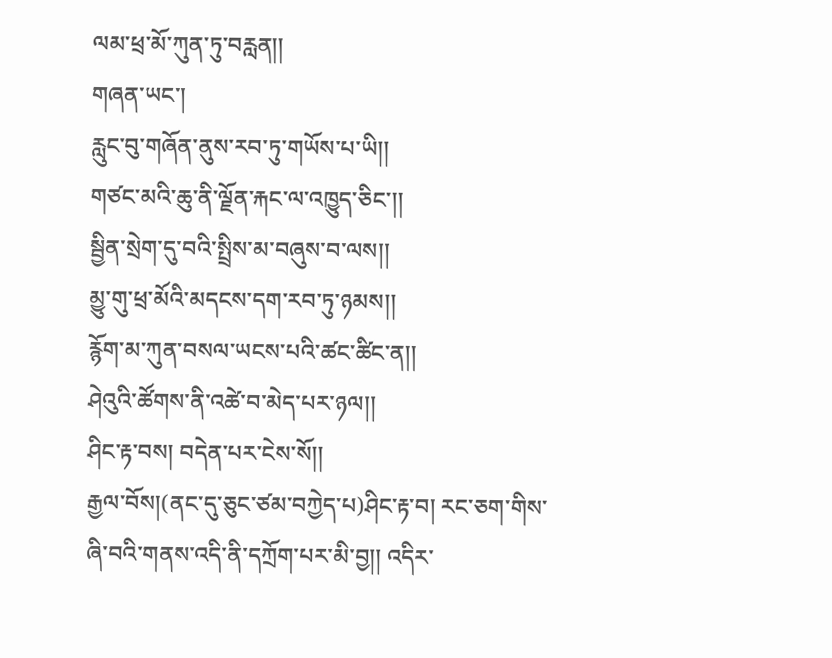ལམ་ཕྲ་མོ་ཀུན་ཏུ་བརླན།།
གཞན་ཡང་།
རླུང་བུ་གཞོན་ནུས་རབ་ཏུ་གཡོས་པ་ཡི།།
གཙང་མའི་ཆུ་ནི་ལྗོན་རྐང་ལ་འཁྱུད་ཅིང་།།
སྦྱིན་སྲེག་དུ་བའི་སྤྲིས་མ་བཞུས་བ་ལས།།
མྱུ་གུ་ཕྲ་མོའི་མདངས་དག་རབ་ཏུ་ཉམས།།
རྙོག་མ་ཀུན་བསལ་ཡངས་པའི་ཚང་ཚིང་ན།།
ཤེའུའི་ཚོགས་ནི་འཚེ་བ་མེད་པར་ཉལ།།
ཤིང་རྟ་བས། བདེན་པར་ངེས་སོ།།
རྒྱལ་བོས།(ནང་དུ་ཅུང་ཙམ་བཀྱེད་པ)ཤིང་རྟ་བ། རང་ཅག་གིས་ཞི་བའི་གནས་འདི་ནི་དཀྲོག་པར་མི་བྱ།། འདིར་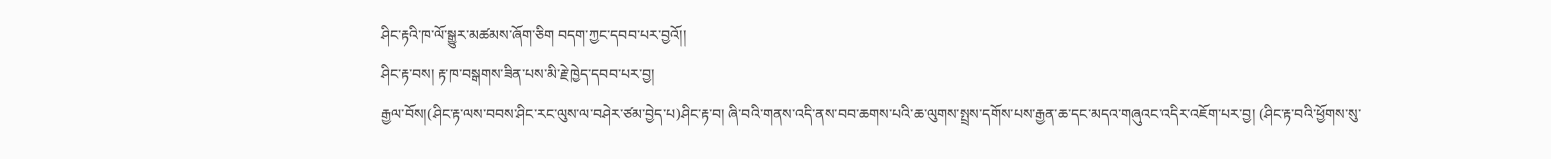ཤིང་རྟའི་ཁ་ལོ་སྒྱུར་མཚམས་ཞོག་ཅིག བདག་ཀྱང་དབབ་པར་བྱའོ།།
ཤིང་རྟ་བས། རྟ་ཁ་བསྒགས་ཟིན་པས་མི་རྗེ་ཁྱེད་དབབ་པར་བྱ།
རྒྱལ་བོས།(ཤིང་རྟ་ལས་བབས་ཤིང་རང་ལུས་ལ་བཤེར་ཙམ་བྱེད་པ)ཤིང་རྟ་བ། ཞི་བའི་གནས་འདི་ནས་བབ་ཆགས་པའི་ཆ་ལུགས་སྤྲས་དགོས་པས་རྒྱན་ཆ་དང་མདའ་གཞུའང་འདིར་འཇོག་པར་བྱ། (ཤིང་རྟ་བའི་ཕྱོགས་སུ་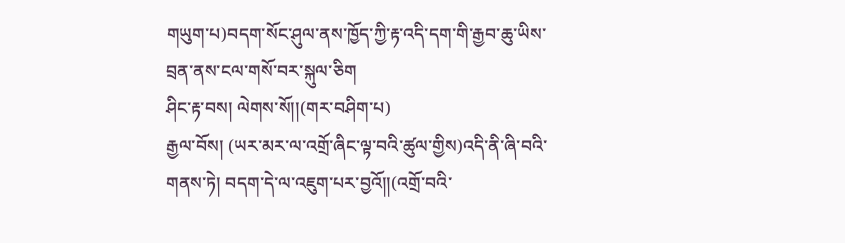གཡུག་པ)བདག་སོང་ཤུལ་ནས་ཁྱོད་ཀྱི་རྟ་འདི་དག་གི་རྒྱབ་ཆུ་ཡིས་བྲན་ནས་ངལ་གསོ་བར་སྐུལ་ཅིག
ཤིང་རྟ་བས། ལེགས་སོ།།(གར་བཤིག་པ)
རྒྱལ་བོས། (ཡར་མར་ལ་འགྲོ་ཞིང་ལྟ་བའི་ཚུལ་གྱིས)འདི་ནི་ཞི་བའི་གནས་ཏེ། བདག་དེ་ལ་འཇུག་པར་བྱའོ།།(འགྲོ་བའི་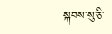སྐབས་སུ་ཅི་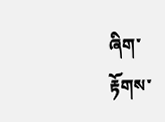ཞིག་རྟོགས་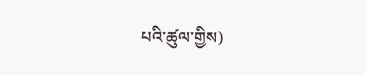པའི་ཚུལ་གྱིས)